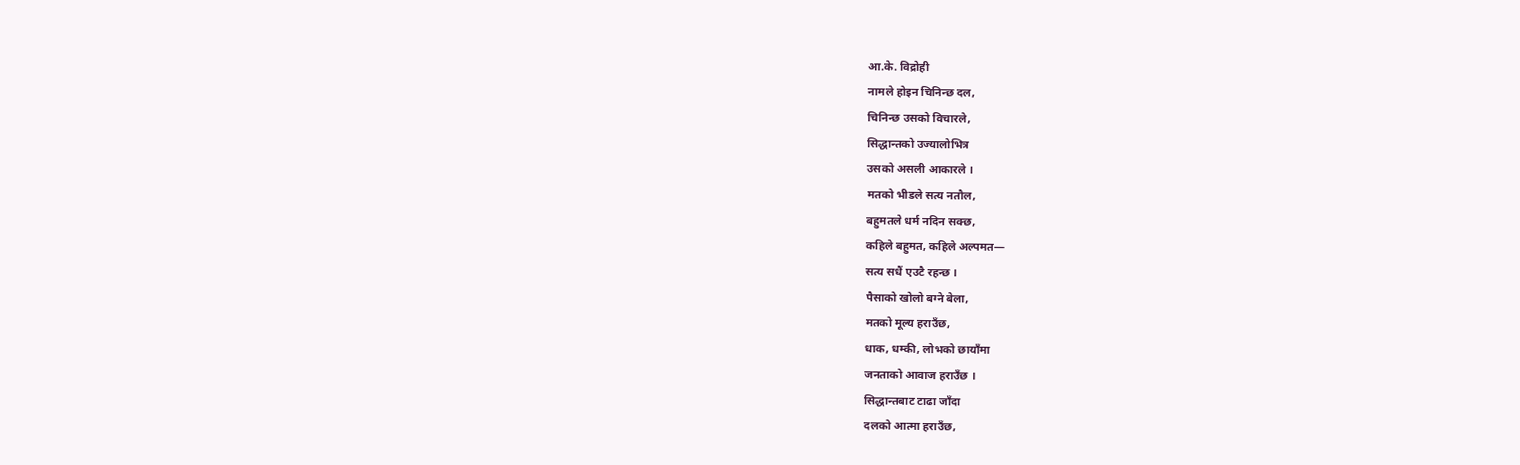आ.के. विद्रोही
नामले होइन चिनिन्छ दल,
चिनिन्छ उसको विचारले,
सिद्धान्तको उज्यालोभित्र
उसको असली आकारले ।
मतको भीडले सत्य नतौल,
बहुमतले धर्म नदिन सक्छ,
कहिले बहुमत, कहिले अल्पमत—
सत्य सधैं एउटै रहन्छ ।
पैसाको खोलो बग्ने बेला,
मतको मूल्य हराउँछ,
धाक, धम्की, लोभको छायाँमा
जनताको आवाज हराउँछ ।
सिद्धान्तबाट टाढा जाँदा
दलको आत्मा हराउँछ,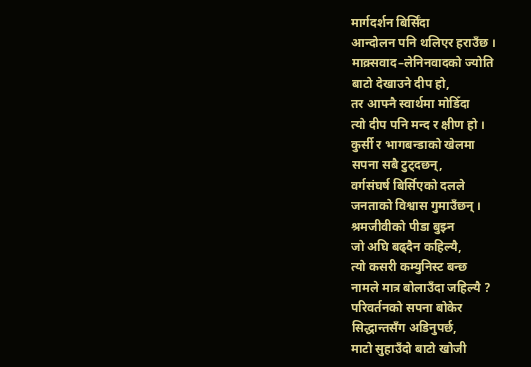मार्गदर्शन बिर्सिँदा
आन्दोलन पनि थलिएर हराउँछ ।
माक्र्सवाद–लेनिनवादको ज्योति
बाटो देखाउने दीप हो,
तर आफ्नै स्वार्थमा मोडिँदा
त्यो दीप पनि मन्द र क्षीण हो ।
कुर्सी र भागबन्डाको खेलमा
सपना सबै टुट्दछन्,
वर्गसंघर्ष बिर्सिएको दलले
जनताको विश्वास गुमाउँछन् ।
श्रमजीवीको पीडा बुझ्न
जो अघि बढ्दैन कहिल्यै,
त्यो कसरी कम्युनिस्ट बन्छ
नामले मात्र बोलाउँदा जहिल्यै ?
परिवर्तनको सपना बोकेर
सिद्धान्तसँग अडिनुपर्छ,
माटो सुहाउँदो बाटो खोजी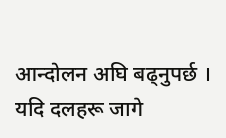आन्दोलन अघि बढ्नुपर्छ ।
यदि दलहरू जागे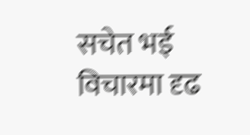सचेत भई
विचारमा दृढ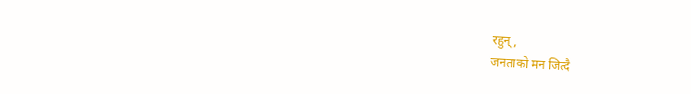रहुन्,
जनताको मन जित्दै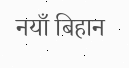नयाँ बिहान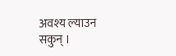अवश्य ल्याउन सकुन् ।